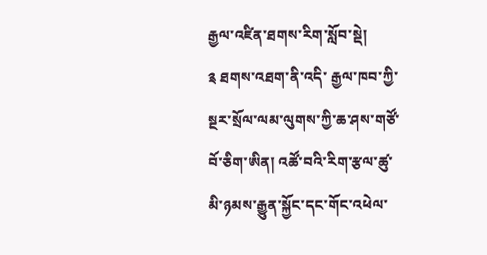རྒྱལ་འཛིན་ཐགས་རིག་སློབ་སྡེ།
༉ ཐགས་འཐག་ནི་འདི་ རྒྱལ་ཁབ་ཀྱི་སྔར་སྲོལ་ལམ་ལུགས་ཀྱི་ཆ་ཤས་གཙོ་བོ་ཅིག་ཨིན། འཚོ་བའི་རིག་རྩལ་ཚུ་མི་ཉམས་རྒྱུན་སྐྱོང་དང་གོང་འཕེལ་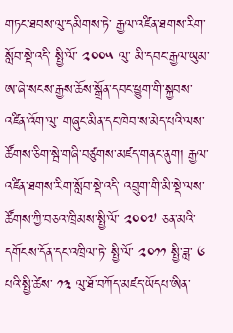གཏང་ཐབས་ལུ་དམིགས་ཏེ་ རྒྱལ་འཛིན་ཐགས་རིག་སློབ་སྡེ་འདི་ སྤྱི་ལོ་ ༢༠༠༥ ལུ་ མི་དབང་རྒྱལ་ཡུམ་ཨ་ཞེ་སངས་རྒྱས་ཆོས་སྒྲོན་དབང་ཕྱུག་གི་སྐྱབས་འཛིན་འོག་ལུ་ གཞུང་མིན་དང་ཁེབ་ས་མེད་པའི་ལས་ཚོགས་ཅིག་སྦེ་གཞི་བཙུགས་མཛད་གནང་ནུག། རྒྱལ་འཛིན་ཐགས་རིག་སློབ་སྡེ་འདི་ འབྲུག་གི་མི་སྡེ་ལས་ཚོགས་ཀྱི་བཅའ་ཁྲིམས་སྤྱི་ལོ་ ༢༠༠༧ ཅན་མའི་དགོངས་དོན་དང་འཁྲིལ་ཏེ་ སྤྱི་ལོ་ ༢༠༡༡ སྤྱི་ཟླ་ ༦ པའི་སྤྱི་ཚེས་ ༡༣ ལུ་ཐོ་བཀོད་མཛད་ཡོདཔ་ཨིན་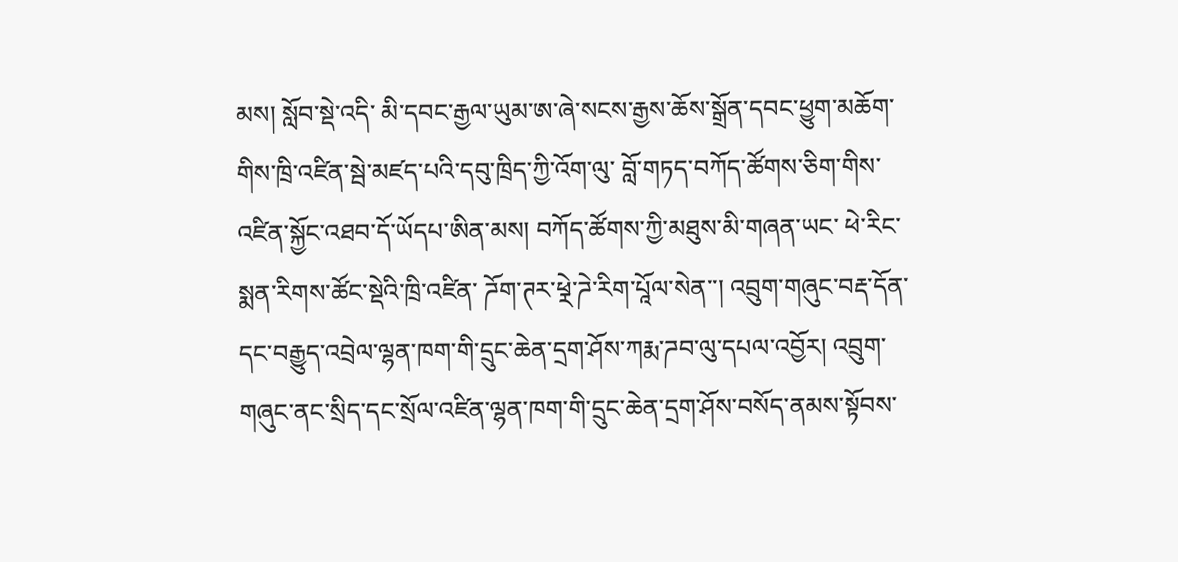མས། སློབ་སྡེ་འདི་ མི་དབང་རྒྱལ་ཡུམ་ཨ་ཞེ་སངས་རྒྱས་ཆོས་སྒྲོན་དབང་ཕྱུག་མཆོག་གིས་ཁྲི་འཛིན་སྦེ་མཛད་པའི་དབུ་ཁྲིད་ཀྱི་འོག་ལུ་ བློ་གཏད་བཀོད་ཚོགས་ཅིག་གིས་ འཛིན་སྐྱོང་འཐབ་དོ་ཡོདཔ་ཨིན་མས། བཀོད་ཚོགས་ཀྱི་མཐུས་མི་གཞན་ཡང་ ཕེ་རིང་སྨན་རིགས་ཚོང་སྡེའི་ཁྲི་འཛིན་ ཌོག་ཊར་ཕྼེ་ཌེ་རིག་པཱོལ་སེན་་། འབྲུག་གཞུང་བརྡ་དོན་དང་བརྒྱུད་འབྲེལ་ལྷན་ཁག་གི་དྲུང་ཆེན་དྲག་ཤོས་ཀརྨ་ཌབ་ལུ་དཔལ་འབྱོར། འབྲུག་གཞུང་ནང་སྲིད་དང་སྲོལ་འཛིན་ལྷན་ཁག་གི་དྲུང་ཆེན་དྲག་ཤོས་བསོད་ནམས་སྟོབས་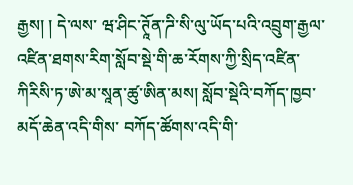རྒྱས། ། དེ་ལས་ ཝ་ཤིང་ཊཱོན་ཌི་སི་ལུ་ཡོད་པའི་འབྲུག་རྒྱལ་འཛིན་ཐགས་རིག་སློབ་སྡེ་གི་ཆ་རོགས་ཀྱི་སྲིད་འཛིན་ ཀིརིསི་ཏ་ཨེ་མ་སཱན་ཚུ་ཨིན་མས། སློབ་སྡེའི་བཀོད་ཁྱབ་མདོ་ཆེན་འདི་གིས་ བཀོད་ཚོགས་འདི་གི་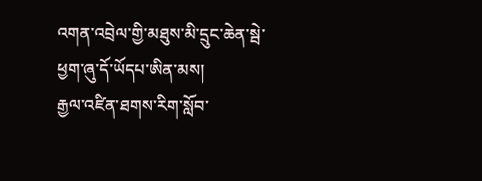འགན་འབྲེལ་གྱི་མཐུས་མི་དྲུང་ཆེན་སྦེ་ཕྱག་ཞུ་དོ་ཡོདཔ་ཨིན་མས།
རྒྱལ་འཛིན་ཐགས་རིག་སློབ་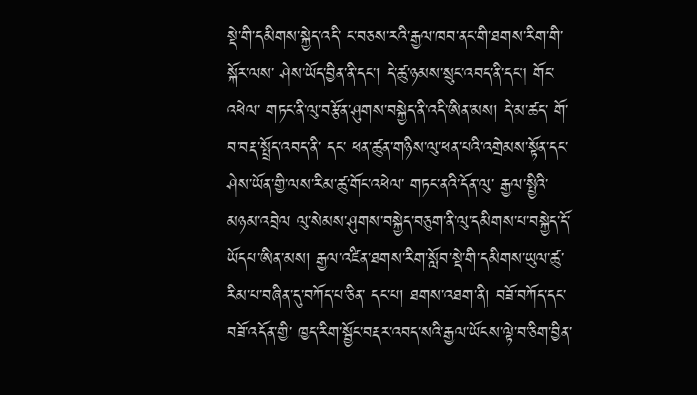སྡེ་གི་དམིགས་སྐྱེད་འདི་ ང་བཅས་རའི་རྒྱལ་ཁབ་ནང་གི་ཐགས་རིག་གི་སྐོར་ལས་ ཤེས་ཡོད་བྱིན་ནི་དང་། དེ་ཚུ་ཉམས་སྲུང་འབད་ནི་དང། གོང་འཕེལ་ གཏང་ནི་ལུ་བརྩོན་ཤུགས་བསྐྱེད་ནི་འདི་ཨིན་མས། དེ་མ་ཚད་ གོ་བ་བརྡ་སྤྲོད་འབད་ནི་ དང་ ཕན་ཚུན་གཉིས་ལུ་ཕན་པའི་འགྲེམས་སྟོན་དང་ཤེས་ཡོན་གྱི་ལས་རིམ་ཚུ་གོང་འཕེལ་ གཏང་ནའི་དོན་ལུ་ རྒྱལ་སྤྱིའི་མཉམ་འབྲེལ ལུ་སེམས་ཤུགས་བསྐྱེད་བཅུག་ནི་ལུ་དམིགས་པ་བསྐྱེད་དོ་ཡོདཔ་ཨིན་མས། རྒྱལ་འཛིན་ཐགས་རིག་སློབ་སྡེ་གི་དམིགས་ཡུལ་ཚུ་རིམ་པ་བཞིན་དུ་བཀོད་པ་ཅིན་ དང་པ། ཐགས་འཐག་ནི། བཟོ་བཀོད་དང་བཟོ་འདོན་གྱི་ ཁྱད་རིག་སྦྱོང་བརྡར་འབད་སའི་རྒྱལ་ཡོངས་ལྟེ་བ་ཅིག་བྱིན་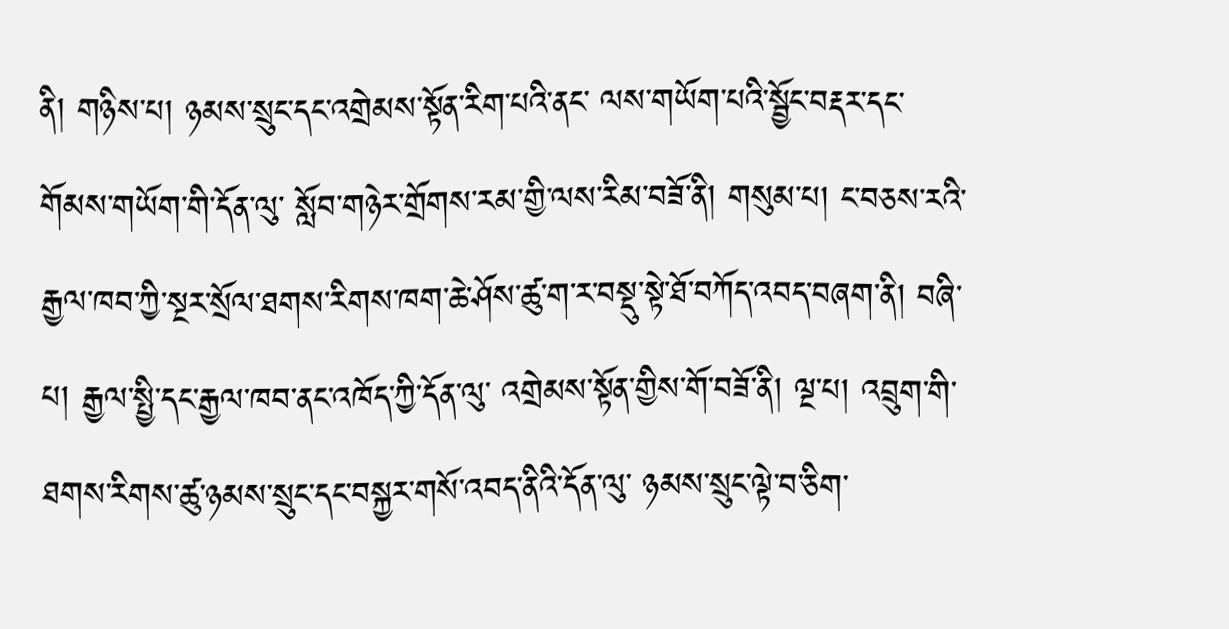ནི། གཉིས་པ། ཉམས་སྲུང་དང་འགྲེམས་སྟོན་རིག་པའི་ནང་ ལས་གཡོག་པའི་སྦྱོང་བརྡར་དང་གོམས་གཡོག་གི་དོན་ལུ་ སློབ་གཉེར་གྲོགས་རམ་གྱི་ལས་རིམ་བཟོ་ནི། གསུམ་པ། ང་བཅས་རའི་རྒྱལ་ཁབ་ཀྱི་སྔར་སྲོལ་ཐགས་རིགས་ཁག་ཆེ་ཤོས་ཚུ་ག་ར་བསྡུ་སྟེ་ཐོ་བཀོད་འབད་བཞག་ནི། བཞི་པ། རྒྱལ་སྤྱི་དང་རྒྱལ་ཁབ་ནང་འཁོད་ཀྱི་དོན་ལུ་ འགྲེམས་སྟོན་གྱིས་གོ་བཟོ་ནི། ལྔ་པ། འབྲུག་གི་ཐགས་རིགས་ཚུ་ཉམས་སྲུང་དང་བསྐྱར་གསོ་འབད་ནིའི་དོན་ལུ་ ཉམས་སྲུང་ལྟེ་བ་ཅིག་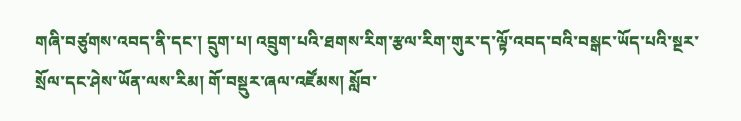གཞི་བཙུགས་འབད་ནི་དང་། དྲུག་པ། འབྲུག་པའི་ཐགས་རིག་རྩལ་རིག་གུར་ད་ལྟོ་འབད་བའི་བསྒང་ཡོད་པའི་སྔར་སྲོལ་དང་ཤེས་ཡོན་ལས་རིམ། གོ་བསྡུར་ཞལ་འཛོམས། སློབ་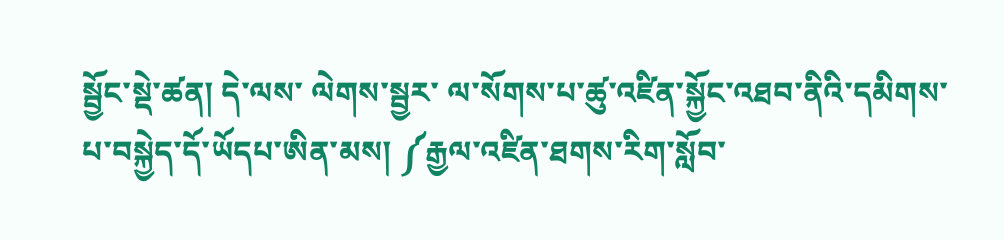སྦྱོང་སྡེ་ཚན། དེ་ལས་ ལེགས་སྦྱར་ ལ་སོགས་པ་ཚུ་འཛིན་སྐྱོང་འཐབ་ནིའི་དམིགས་པ་བསྐྱེད་དོ་ཡོདཔ་ཨིན་མས། ༼རྒྱལ་འཛིན་ཐགས་རིག་སློབ་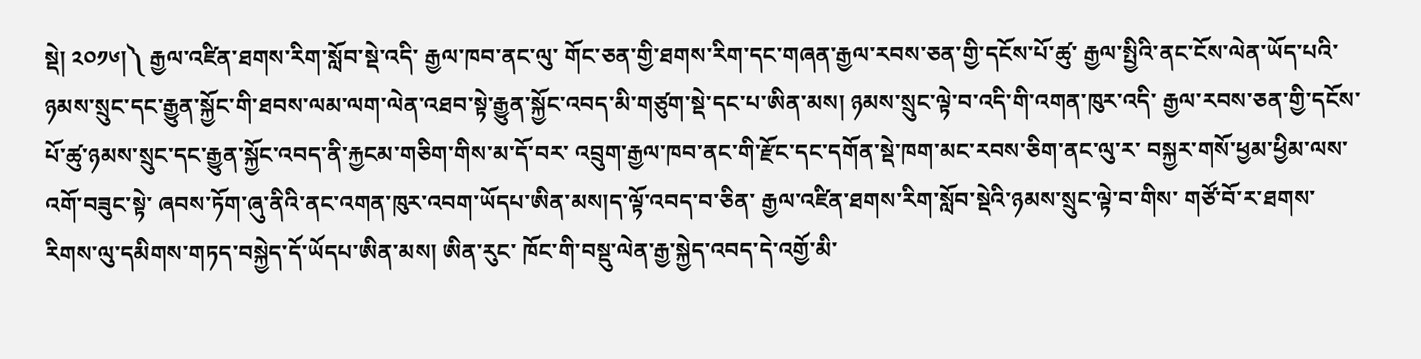སྡེ། ༢༠༡༦།༽ རྒྱལ་འཛིན་ཐགས་རིག་སློབ་སྡེ་འདི་ རྒྱལ་ཁབ་ནང་ལུ་ གོང་ཅན་གྱི་ཐགས་རིག་དང་གཞན་རྒྱལ་རབས་ཅན་གྱི་དངོས་པོ་ཚུ་ རྒྱལ་སྤྱིའི་ནང་ངོས་ལེན་ཡོད་པའི་ཉམས་སྲུང་དང་རྒྱུན་སྐྱོང་གི་ཐབས་ལམ་ལག་ལེན་འཐབ་སྟེ་རྒྱུན་སྐྱོང་འབད་མི་གཙུག་སྡེ་དང་པ་ཨིན་མས། ཉམས་སྲུང་ལྟེ་བ་འདི་གི་འགན་ཁུར་འདི་ རྒྱལ་རབས་ཅན་གྱི་དངོས་པོ་ཚུ་ཉམས་སྲུང་དང་རྒྱུན་སྐྱོང་འབད་ནི་རྐྱངམ་གཅིག་གིས་མ་དོ་བར་ འབྲུག་རྒྱལ་ཁབ་ནང་གི་རྫོང་དང་དགོན་སྡེ་ཁག་མང་རབས་ཅིག་ནང་ལུ་ར་ བསྐྱར་གསོ་ཕྱམ་ཕྱིམ་ལས་འགོ་བཟུང་སྟེ་ ཞབས་ཏོག་ཞུ་ནིའི་ནང་འགན་ཁུར་འབག་ཡོདཔ་ཨིན་མས།ད་ལྟོ་འབད་བ་ཅིན་ རྒྱལ་འཛིན་ཐགས་རིག་སློབ་སྡེའི་ཉམས་སྲུང་ལྟེ་བ་གིས་ གཙོ་བོ་ར་ཐགས་རིགས་ལུ་དམིགས་གཏད་བསྐྱེད་དོ་ཡོདཔ་ཨིན་མས། ཨིན་རུང་ ཁོང་གི་བསྡུ་ལེན་རྒྱ་སྐྱེད་འབད་དེ་འགྱོ་མི་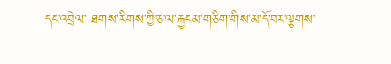དང་འབྲེལ་ ཐགས་རིགས་ཀྱི་ཅ་ལ་རྐྱངམ་གཅིག་གིས་མ་དོ་བར་ལྕགས་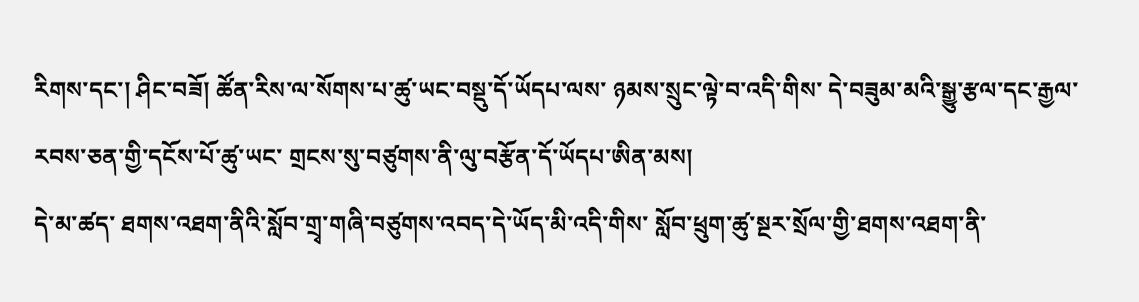རིགས་དང་། ཤིང་བཟོ། ཚོན་རིས་ལ་སོགས་པ་ཚུ་ཡང་བསྡུ་དོ་ཡོདཔ་ལས་ ཉམས་སྲུང་ལྟེ་བ་འདི་གིས་ དེ་བཟུམ་མའི་སྒྱུ་རྩལ་དང་རྒྱལ་རབས་ཅན་གྱི་དངོས་པོ་ཚུ་ཡང་ གྲངས་སུ་བཙུགས་ནི་ལུ་བརྩོན་དོ་ཡོདཔ་ཨིན་མས།
དེ་མ་ཚད་ ཐགས་འཐག་ནིའི་སློབ་གྲྭ་གཞི་བཙུགས་འབད་དེ་ཡོད་མི་འདི་གིས་ སློབ་ཕྲུག་ཚུ་སྔར་སྲོལ་གྱི་ཐགས་འཐག་ནི་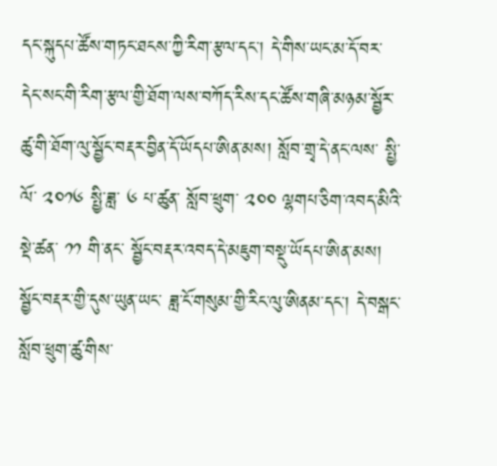དང་སྐུདཔ་ཚོས་གཏང་ཐངས་ཀྱི་རིག་རྩལ་དང་། དེ་གིས་ཡང་མ་དོ་བར་ དེང་སང་གི་རིག་རྩལ་གྱི་ཐོག་ལས་བཀོད་རིས་དང་ཚོས་གཞི་མཉམ་སྦྱོར་ཚུ་གི་ཐོག་ལུ་སྦྱོང་བརྡར་བྱིན་དོ་ཡོདཔ་ཨིན་མས། སློབ་གྲྭ་དེ་ནང་ལས་ སྤྱི་ལོ་ ༢༠༡༦ སྤྱི་ཟླ་ ༦ པ་ཚུན་ སློབ་ཕྲུག་ ༢༠༠ ལྷགཔ་ཅིག་འབད་མིའི་སྡེ་ཚན་ ༡༡ གི་ནང་ སྦྱོང་བརྡར་འབད་དེ་མཇུག་བསྡུ་ཡོདཔ་ཨིན་མས། སྦྱོང་བརྡར་གྱི་དུས་ཡུན་ཡང་ ཟླ་ངོ་གསུམ་གྱི་རིང་ལུ་ཨིནམ་དང་། དེ་བསྒང་ སློབ་ཕྲུག་ཚུ་གིས་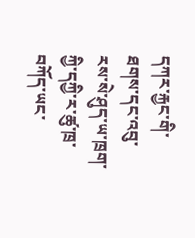དཀར་རྐྱང་གི་ཐགས་དང་འབུ་རས་སེ་ཤུད་ཡ་ཁྲག་ཀྱི་དཀྱི་ར་ཚུ་ཁྲ་བཀོད་ཡང་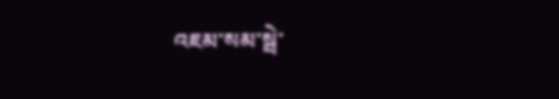འཇམ་སམ་སྦེ་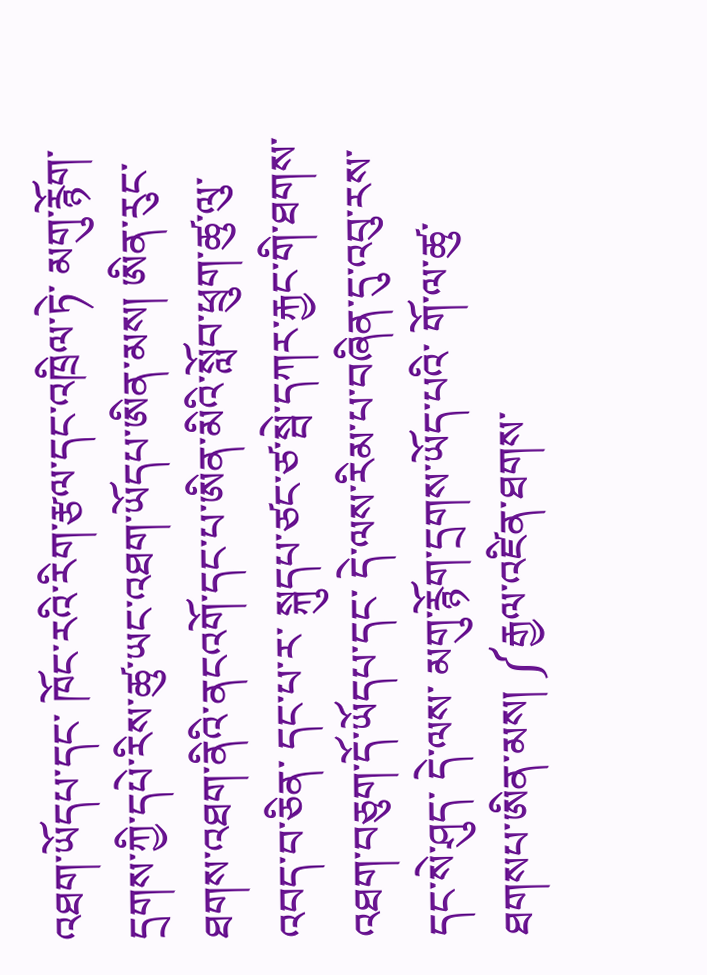འཐག་ཡོདཔ་དང་ ཁོང་རའི་རིག་རྩལ་དང་འཁྲིལ་ཏེ་ མགུ་རྙོག་དྲགས་ཀྱི་དཔེ་རིས་ཚུ་ཡང་འཐག་ཡོདཔ་ཨིན་མས། ཨིན་རུང་ ཐགས་འཐག་ནིའི་ནངའགོ་དང་པ་ཨིན་མིའི་སློབ་ཕྲུག་ཚུ་ལུ་འབད་བ་ཅིན་ དང་པ་ར་ སྐུདཔ་ཙང་ཙ་སྦེ་དཀར་རྐྱང་གི་ཐགས་འཐག་བཅུག་དོ་ཡོདཔ་དང་ དེ་ལས་རིམ་པ་བཞིན་དུ་འབུ་རས་དང་སེ་ཤུད་ དེ་ལས་ མགུ་རྙོག་དྲགས་ཡོད་པའི་ གོ་ལ་ཚུ་ཐགསཔ་ཨིན་མས། ༼རྒྱལ་འཛིན་ཐགས་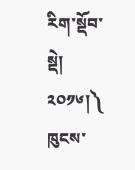རིག་སྡོབ་སྡེ། ༢༠༡༦།༽
ཁུངས་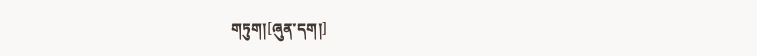གཏུག།[ཞུན་དག།]